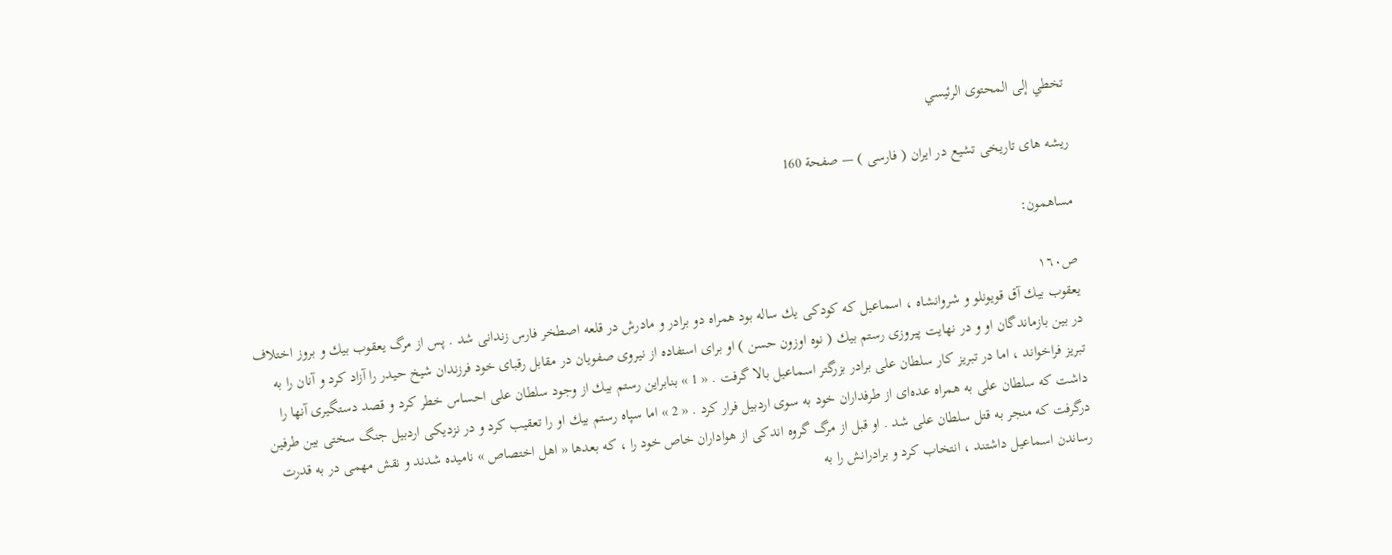تخطي إلى المحتوى الرئيسي

ريشه هاى تاريخى تشيع در ايران ( فارسى ) — صفحة 160

مساهمون:

ص١٦٠
يعقوب بيك آق قويونلو و شروانشاه ، اسماعيل كه كودكى يك ساله بود همراه دو برادر و مادرش در قلعه اصطخر فارس زندانى شد . پس از مرگ يعقوب بيك و بروز اختلاف در بين بازماندگان او و در نهايت پيروزى رستم بيك ( نوه اوزون حسن ) او براى استفاده از نيروى صفويان در مقابل رقباى خود فرزندان شيخ حيدر را آزاد كرد و آنان را به تبريز فراخواند ، اما در تبريز كار سلطان على برادر بزرگتر اسماعيل بالا گرفت . « 1 » بنابراين رستم بيك از وجود سلطان على احساس خطر كرد و قصد دستگيرى آنها را داشت كه سلطان على به همراه عده‌اى از طرفداران خود به سوى اردبيل فرار كرد . « 2 » اما سپاه رستم بيك او را تعقيب كرد و در نزديكى اردبيل جنگ سختى بين طرفين درگرفت كه منجر به قتل سلطان على شد . او قبل از مرگ گروه اندكى از هواداران خاص خود را ، كه بعدها « اهل اختصاص » ناميده شدند و نقش مهمى در به قدرت رساندن اسماعيل داشتند ، انتخاب كرد و برادرانش را به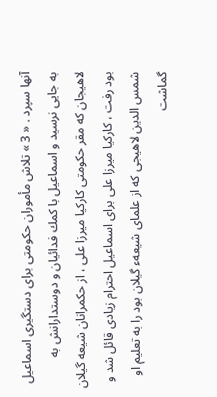آنها سپرد . « 3 » تلاش مأموران حكومتى براى دستگيرى اسماعيل به جايى نرسيد و اسماعيل با كمك فدائيان و دوستدارانش به لاهيجان كه مقر حكومتى كاركيا ميرزا على ، از حكمرانان شيعه گيلان بود رفت ، كاركيا ميرزا على براى اسماعيل احترام زيادى قائل شد و شمس الدين لاهيجى كه از علماى شيعهء گيلان بود را به تعليم او گماشت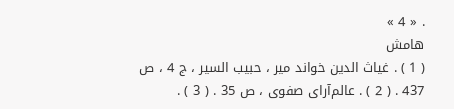. « 4 »
هامش
( 1 ) . غياث الدين خواند مير ، حبيب السير ، ج 4 ، ص 437 . ( 2 ) . عالم‌آراى صفوى ، ص 35 . ( 3 ) .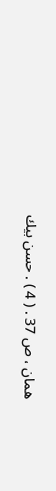همان ، ص 37 . ( 4 ) . حسن بيك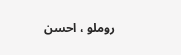روملو ، احسن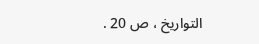التواريخ ، ص 20 .